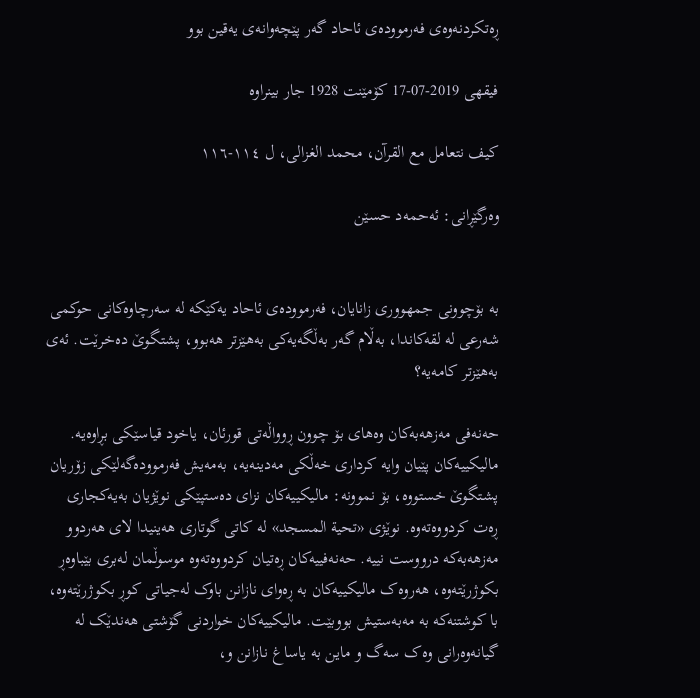ڕەتکردنەوەی فەرموودەی ئاحاد گەر پێچەوانەی یەقین بوو

فیقهی 2019-07-17 کۆمێنت 1928 جار بینراوە

کیف نتعامل مع القرآن، محمد الغزالی، ل ١١٤-١١٦

وەرگێڕانی: ئەحمەد حسێن


بە بۆچوونی جمهووری زانایان، فەرموودەی ئاحاد یەکێکە لە سەرچاوەکانی حوکمی شەرعی لە لقەکاندا، بەڵام گەر بەڵگەیەکی بەهێزتر هەبوو، پشتگوێ دەخرێت. ئەی بەهێزتر کامەیە؟

حەنەفی مەزهەبەکان وەهای بۆ چوون ڕوواڵەتی قورئان، یاخود قیاسێکی بڕاوەیە. مالیکییەکان پێیان وایە کرداری خەڵکی مەدینەیە، بەمەیش فەرموودەگەلێکی زۆریان پشتگوێ خستووە، بۆ نموونە: مالیکییەکان نزای دەستپێکی نوێژیان بەیەکجاری ڕەت کردووەتەوە. نوێژی «تحیة المسجد» لە کاتی گوتاری هەینیدا لای هەردوو مەزهەبەکە درووست نییە. حەنەفییەکان ڕەتیان کردووەتەوە موسوڵمان لەبری بێباوەڕ بکوژرێتەوە، هەروەک مالیکییەکان بە ڕەوای نازانن باوک لەجیاتی کوڕ بکوژرێتەوە، با کوشتنەکە بە مەبەستیش بووبێت. مالیکییەکان خواردنی گۆشتی هەندێک لە گیانەوەرانی وەک سەگ و ماین بە یاساغ نازانن و،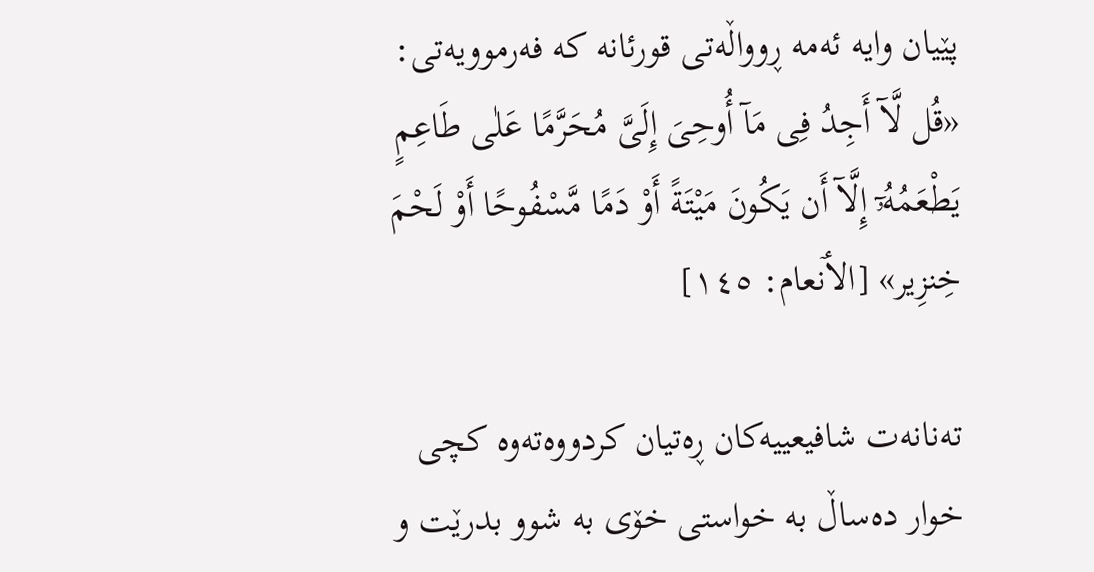پێیان وایە ئەمە ڕوواڵەتی قورئانە کە فەرموویەتی: «قُل لَّآ أَجِدُ فِى مَآ أُوحِىَ إِلَىَّ مُحَرَّمًا عَلٰى طَاعِمٍ يَطْعَمُهُۥٓ إِلَّآ أَن يَكُونَ مَيْتَةً أَوْ دَمًا مَّسْفُوحًا أَوْ لَحْمَ خِنزِير» [الٲنعام: ۱٤٥]

تەنانەت شافیعییەکان ڕەتیان کردووەتەوە کچی خوار دەساڵ بە خواستی خۆی بە شوو بدرێت و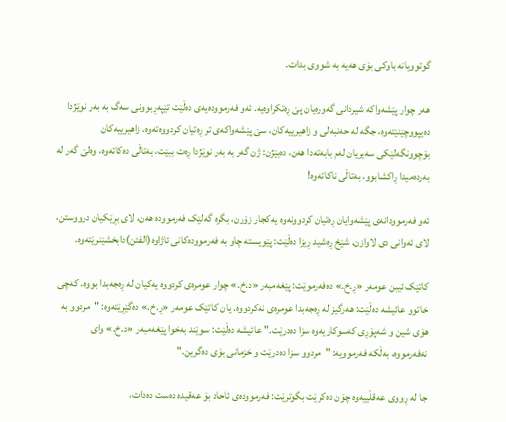گوتوویانە باوکی بۆی هەیە بە شووی بدات.

هەر چوار پێشەواکە شیردانی گەورەیان پێ ڕەتکراوەیە. ئەو فەرموودەیەی دەڵێت تێپەڕبوونی سەگ بە بەر نوێژدا دەیپووچێنێتەوە، جگە لە حەنبەلی و زاهیرییەکان، سێ پێشەواکەی تر ڕەتیان کردووەتەوە. زاهیرییەکان بۆچوونگەلێکی سەیریان لەم بابەتەدا هەن، دەبێژن: ژن گەر بە بەر نوێژدا ڕەت ببێت، بەتاڵی دەکاتەوە، وەلێ گەر لە بەردەمیدا ڕاکشابوو، بەتاڵی ناکاتەوە!

ئەو فەرموودانەی پێشەوایان ڕەتیان کردوونەوە یەکجار زۆرن، بگرە گەلێک فەرموودە هەن، لای بڕێکیان درووستن، لای ئەوانی دی لاوازن. شێخ ڕەشید ڕیزا دەڵێت: پێویستە چاو بە فەرموودەکانی ئاژاوە(الفتن)دابخشێنرێته‌وه‌.

کاتێک ئیبن عومەر «ڕ.خ.» دەفەرموێت: پێغەمبەر «د.خ.» چوار عومرەی کردووە یەکیان لە ڕەجەبدا بووە. کەچی خاتوو عائیشە دەڵێت: هەرگیز لە ڕەجەبدا عومرەی نەکردووە. یان کاتێک عومەر «ڕ.خ.» دەگێڕێتەوە: "مردوو بە هۆی شین و شەپۆڕی کەسوکاریەوە سزا دەدرێت." عائیشە دەڵێت: سوێند بەخوا پێغەمبەر «د.خ.» وای نەفەرمووە، بەڵکە فەرموویە: "مردوو سزا دەدرێت و خزمانی بۆی دەگرین."

جا لە ڕووی عەقڵییەوە چۆن دەکرێت بگوترێت: فەرموودەی ئاحاد بۆ عەقیدە دەست دەدات،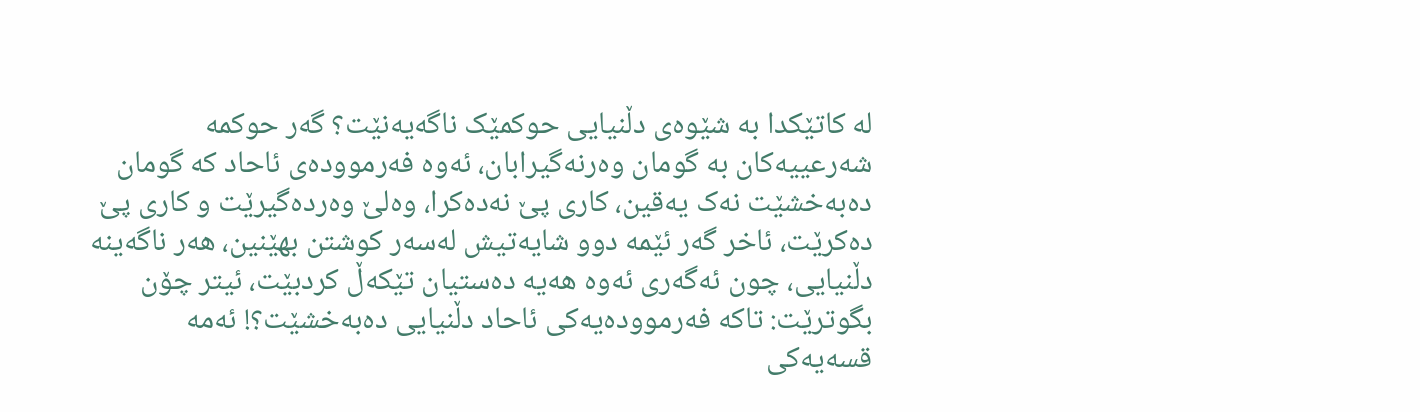لە کاتێکدا بە شێوەی دڵنیایی حوکمێک ناگەیەنێت؟ گەر حوکمە شەرعییەکان بە گومان وەرنەگیرابان، ئەوە فەرموودەی ئاحاد کە گومان دەبەخشێت نەک یەقین، کاری پێ نەدەکرا، وەلێ وەردەگیرێت و کاری پێ دەکرێت، ئاخر گەر ئێمە دوو شایەتیش لەسەر کوشتن بهێنین، هەر ناگەینە دڵنیایی، چون ئەگەری ئەوە هەیە دەستیان تێکەڵ کردبێت، ئیتر چۆن بگوترێت: تاکە فەرموودەیەکی ئاحاد دڵنیایی دەبەخشێت؟! ئەمە قسەیەکی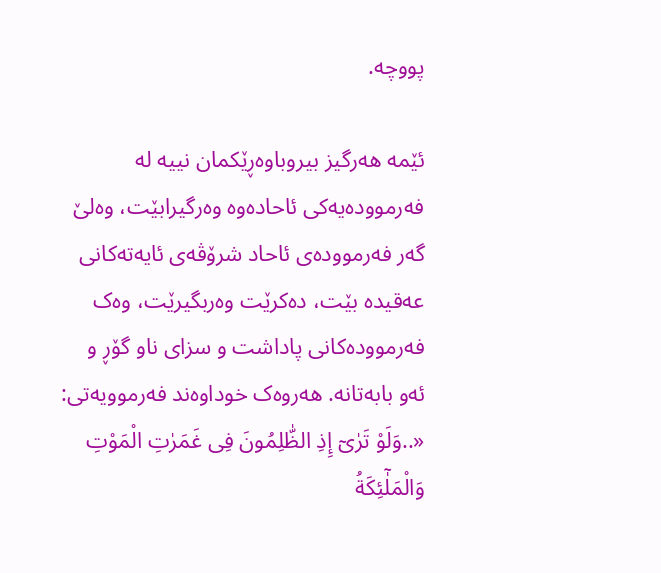پووچە.

ئێمە هەرگیز بیروباوەڕێکمان نییە لە فەرموودەیەکی ئاحادەوە وەرگیرابێت، وەلێ گەر فەرموودەی ئاحاد شرۆڤەی ئایەتەکانی عەقیدە بێت، دەکرێت وەربگیرێت، وەک فەرموودەکانی پاداشت و سزای ناو گۆڕ و ئەو بابەتانە. هەروەک خوداوەند فەرموویەتی: «..وَلَوْ تَرٰىٓ إِذِ الظّٰلِمُونَ فِى غَمَرٰتِ الْمَوْتِ وَالْمَلٰٓئِكَةُ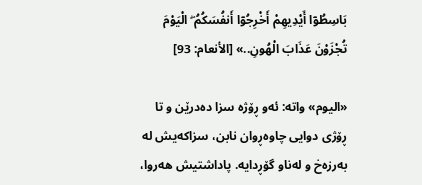بَاسِطُوٓا أَيْدِيهِمْ أَخْرِجُوٓا أَنفُسَكُمُ ۖ الْيَوْمَ تُجْزَوْنَ عَذَابَ الْهُونِ..» [الأنعام: 93]

«الیوم» واتە: ئەو ڕۆژە سزا دەدرێن و تا ڕۆژی دوایی چاوەڕوان نابن، سزاکەیش لە بەرزەخ و لەناو گۆڕدایە. پاداشتیش هەروا،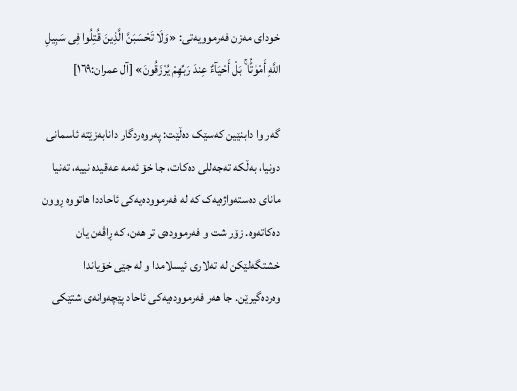خودای مەزن فەرموویەتی: «وَلَا تَحْسَبَنَّ الَّذِينَ قُتِلُوا فِى سَبِيلِ اللَّهِ أَمْوٰتًۢا ۚ بَلْ أَحْيَآءٌ عِندَ رَبِّهِمْ يُرْزَقُونَ» [آل عمران:١٦٩]

گەر وا دابنێین کەسێک دەڵێت: پەروەردگار دانابەزێتە ئاسمانی دونیا، بەڵکە تەجەللی دەکات، جا خۆ ئەمە عەقیدە نییە، تەنیا مانای دەستەواژەیەک کە لە فەرموودەیەکی ئاحاددا هاتووە ڕوون دەکاتەوە. زۆر شت و فەرموودەی تر هەن، کە ڕاڤەن یان خشتگەلێکن لە تەلاری ئیسلامدا و لە جێی خۆیاندا وەردەگیرێن. جا هەر فەرموودەیەکی ئاحاد پێچەوانەی شتێکی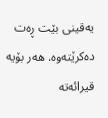یەقینی بێت ڕەت دەکرێتەوە. هەر بۆیە قیرائەتە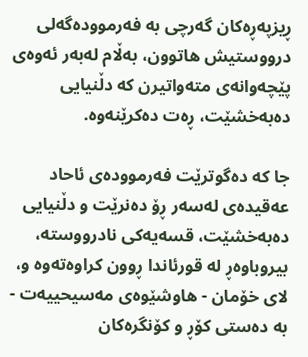ڕیزپەڕەکان گەرچی بە فەرموودەگەلی درووستیش هاتوون، بەڵام لەبەر ئەوەی پێچەوانەی متەواتیرن کە دڵنیایی دەبەخشێت، ڕەت دەکرێنەوە.

جا کە دەگوترێت فەرموودەی ئاحاد عەقیدەی لەسەر ڕۆ دەنرێت و دڵنیایی دەبەخشێت، قسەیەکی نادرووستە، بیروباوەڕ لە قورئاندا ڕوون کراوەتەوە و، لای خۆمان - هاوشێوەی مەسیحییەت - بە دەستی کۆڕ و کۆنگرەکان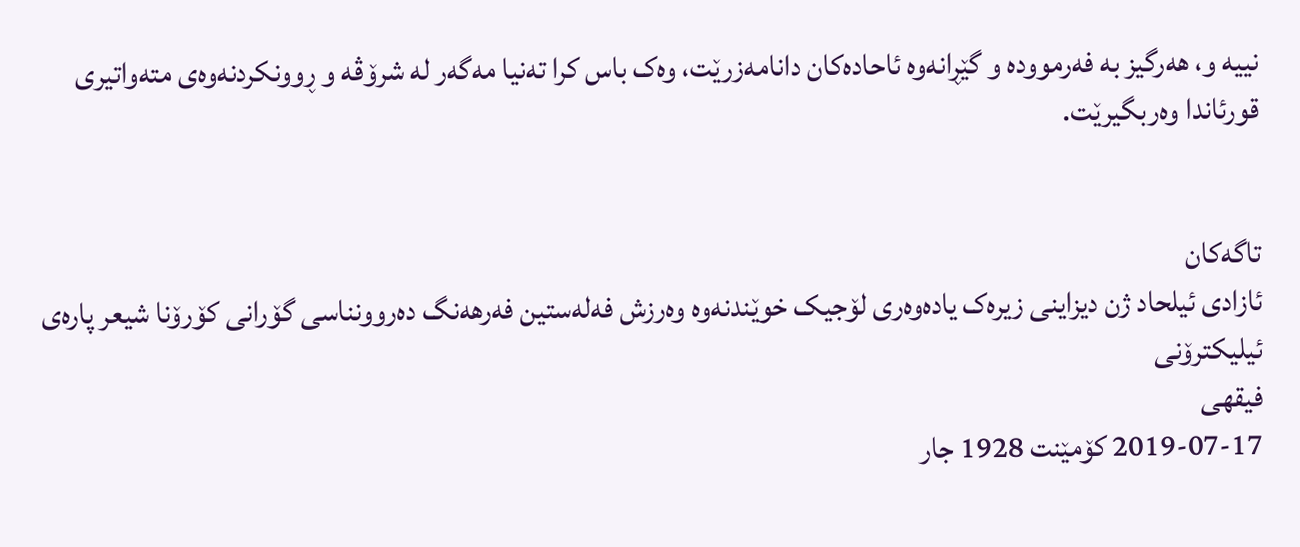نییە و، هەرگیز بە فەرموودە و گێڕانەوە ئاحاده‌کان دانامەزرێت، وەک باس کرا تەنیا مەگەر لە شرۆڤە و ڕوونکردنەوەی متەواتیری قورئاندا وەربگیرێت.


تاگەکان
ئازادی ئیلحاد ژن دیزاینی زیرەک یادەوەری لۆجیک خوێندنەوە وەرزش فەلەستین فەرهەنگ دەروونناسی گۆرانی کۆرۆنا شیعر پارەی ئیلیکترۆنی
فیقهی
2019-07-17 کۆمێنت 1928 جار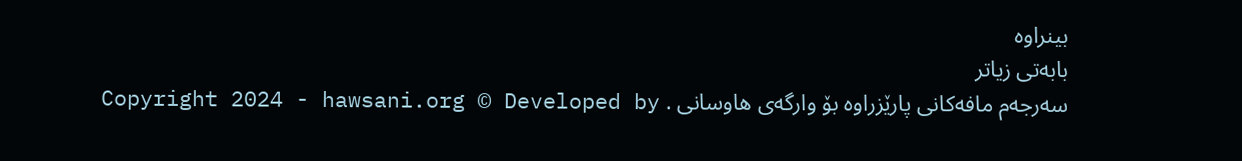بینراوە
بابەتی زیاتر
سەرجەم مافەکانی پارێزراوە بۆ وارگەی هاوسانی . Copyright 2024 - hawsani.org © Developed by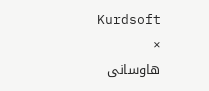Kurdsoft
×
هاوسانی